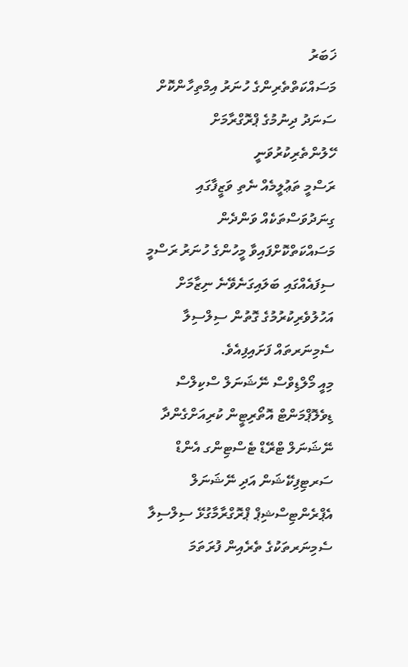ޚަބަރު
މަސައްކަތްތެރިންގެ ހުނަރު އިމްތިހާންކޮށް ސަނަދު ދިނުމުގެ ޕްރޮގްރާމަށް ހޭލުންތެރިކުރުވަނީ
ރަސްމީ ތަޢުލީމެއް ނެތި ވަޒީފާގައި ގިނަދުވަސްތަކެއް ވަންދެން މަސައްކަތްކޮށްފައިވާ މީހުންގެ ހުނަރު ރަސްމީ ސިފައެއްގައި ބަލައިގަނެވޭނެ ނިޒާމަށް އަހުލުވެރިކުރުމުގެ ގޮތުން ސިލްސިލާ ސެމިނަރތައް ފަށައިފިއެވެ.
މިއީ މޯލްޑިވްސް ނޭޝަނަލް ސްކިލްސް ޑިވެލޮޕްމަންޓް އޮތޯރިޓީން ކުރިއަށްގެންދާ ނޭޝަނަލް ޓްރޭޑް ޓެސްޓިންގ އެންޑް ސަރޓިފިކޭޝަން އަދި ނޭޝަނަލް އެޕްރެންޓިސްޝިޕް ޕްރޮގްރާމާގުޅޭ ސިލްސިލާ ސެމިނަރތަކުގެ ތެރެއިން ފުރަތަމަ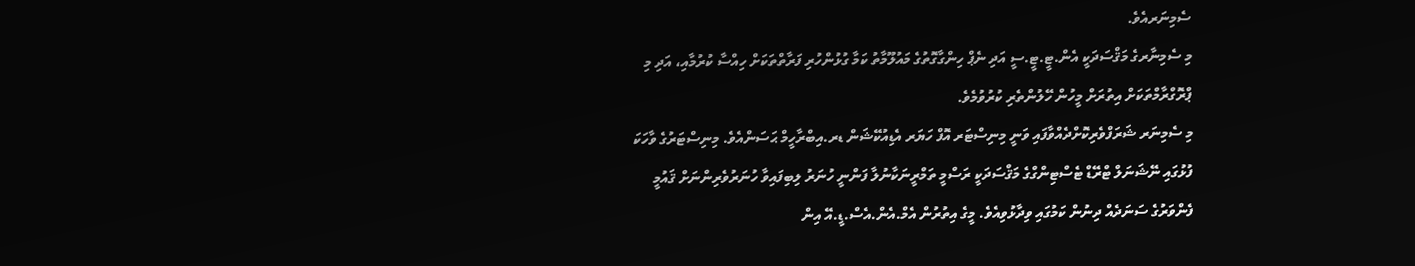ސެމިނަރއެވެ.
މި ސެމިނާރގެ މަޤްސަދަކީ އެން.ޓީ.ޓީ.ސީ އަދި ނެޕް ހިންގާގޮތުގެ މައުލޫމާތު ކަމާ ގުޅުންހުރި ފަރާތްތަކަށް ހިއްސާ ކުރުމާއި، އަދި މި ޕްރޮގްރާމްތަކަށް އިތުރަށް މީހުން ހޭލުންތެރި ކުރުވުމެވެ.
މި ސެމިނަރ ޝަރަފްވެރިކޮށްދެއްވާފައި ވަނީ މިނިސްޓަރ އޮފް ހަޔަރ އެޑިއުކޭޝަން ޑރ.އިބްރާހީމް ޙަސަންއެވެ. މިނިސްޓަރުގެ ވާހަކަ ފުޅުގައި ނޭޝަނަލް ޓްރޭޑް ޓެސްޓިންގްގެ މަޤްސަދަކީ ރަސްމީ ތަމްރީނަކާނުލާ ފަންނީ ހުނަރު ލިބިފައިވާ ހުނަރުވެރިންނަށް ޤައުމީ ފެންވަރުގެ ސަނަދެއް ދިނުން ކަމުގައި ވިދާޅުވިއެވެ. މީގެ އިތުރުން އެމް.އެން.އެސް.ޑީ.އޭ އިން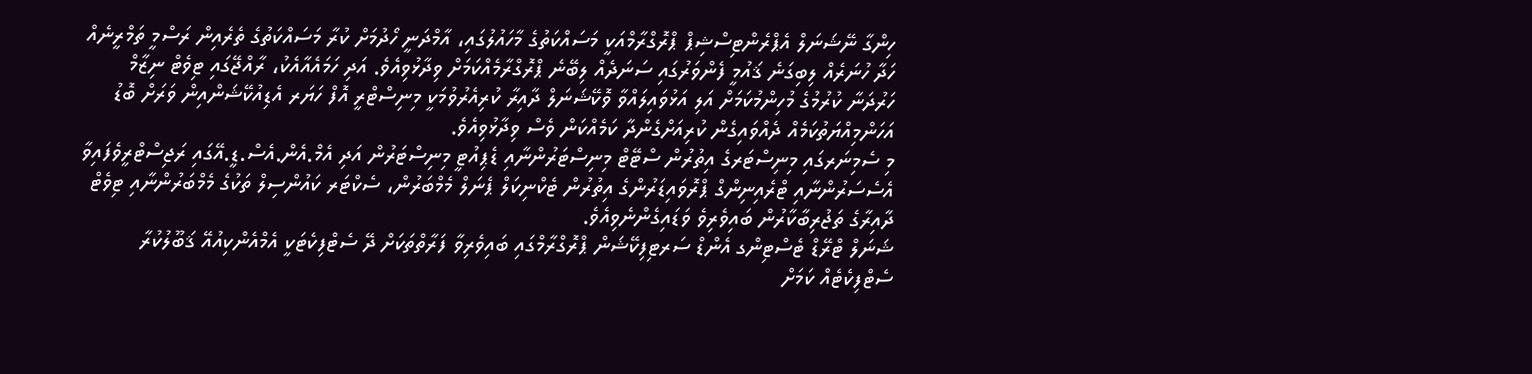ހިންގާ ނޭޝަނަލް އެޕްރެންޓިސްޝިޕް ޕްރޮގްރާމްއަކީ މަސައްކަތުގެ މާހައުލުގައި، އާމްދަނީ ހޯދުމަށް ކުރާ މަސައްކަތުގެ ތެރެއިން ރަސްމީ ތަމްރީނެއް ހަދާ ހުނަރެއް ލިބިގަނެ ޤައުމީ ފެންވަރުގައި ސަނަދެއް ލިބޭނެ ޕްރޮގްރާމެއްކަމަށް ވިދާޅުވިއެވެ. އަދި ހަމައެއާއެކު، ރާއްޖޭގައި ޓިވެޓް ނިޒާމް ހަރުދަނާ ކުރުމުގެ މުހިންމުކަމަށް އަލި އަޅުވައިލައްވާ ވޮކޭޝަނަލް ދާއިރާ ކުރިއެރުވުމަކީ މިނިސްޓްރީ އޮފް ހަޔަރ އެޑިއުކޭޝަންއިން ވަރަށް ބޮޑު އަހަންމިއްޔަތުކަމެއް ދެއްވައިގެން ކުރިއަށްގެންދާ ކަމެއްކަން ވެސް ވިދާޅުވިއެވެ.
މި ސެމިނަރގައި މިނިސްޓަރގެ އިތުރުން ސްޓޭޓް މިނިސްޓަރުންނާއި ޑެޕިއުޓީ މިނިސްޓަރުން އަދި އެމް.އެން.އެސް.ޑީ.އޭގައި ރަޖިސްޓްރީވެފައިވާ އެސެސަރުންނާއި ޓްރެއިނިންގް ޕްރޮވައިޑަރުންގެ އިތުރުން ޓެކްނިކަލް ޕެނަލް މެމްބަރުން، ސެކްޓަރ ކައުންސިލް ތަކުގެ މެމްބަރުންނާއި ޓިވެޓް ދާއިރާގެ ތަޖުރިބާކާރުން ބައިވެރިވެ ވަޑައިގެންނެވިއެވެ.
ޝަނަލް ޓްރޭޑް ޓެސްޓިންގ އެންޑް ސަރޓިފިކޭޝަން ޕްރޮގްރާމްގައި ބައިވެރިވާ ފަރާތްތަކަށް ދޭ ސެޓްފިކެޓަކީ އެމްއެންކިއުއޭ ޤަބޫލުކުރާ ސެޓްފިކެޓެއް ކަމަށް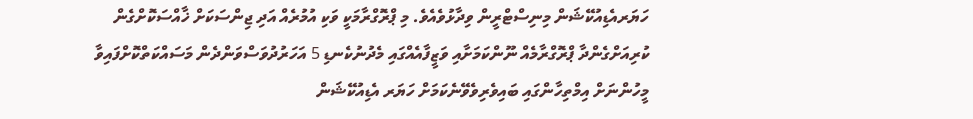ހަޔަރއެޑިއުކޭޝަން މިނިސްޓްރީން ވިދާޅުވެއެވެ. މި ޕްރޮގްރާމަކީ ވަކި އުމުރެއް އަދި ޖިންސަކަށް ޚާއްސަކޮށްގެން ކުރިއަށްގެންދާ ޕްރޮގްރާމެއް ނޫންކަމަށާއި ވަޒީފާއެއްގައި މެދުނުކެނޑި 5 އަހަރުދުވަސްވަންދެން މަސައްކަތްކޮށްފައިވާ މީހުންނަށް އިމްތިހާންގައި ބައިވެރިވެވޭނެކަމަށް ހަޔަރ އެޑިއުކޭޝަން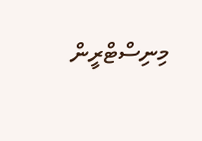މިނިސްޓްރީން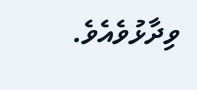ވިދާޅުވެއެވެ.